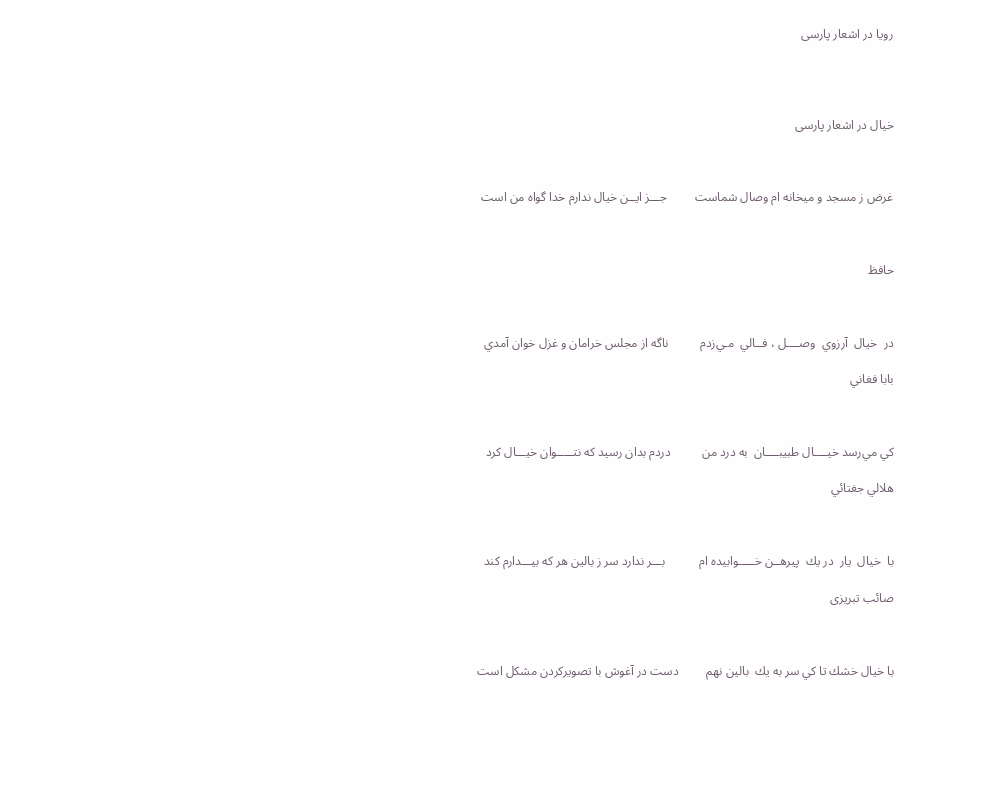رویا در اشعار پارسی




خیال در اشعار پارسی



غرض ز مسجد و ميخانه ام وصال شماست         جـــز ايــن خيال ندارم خدا گواه من است



حافظ



در  خيال  آرزوي  وصــــل ، فــالي  مـي‌زدم          ناگه از مجلس خرامان و غزل خوان آمدي

بابا فغاني



كي مي‌رسد خيــــال طبيبــــان  به درد من          دردم بدان رسيد كه نتـــــوان خيـــال كرد

هلالي جغتائي



با  خيال  يار  در يك  پيرهــن خـــــوابيده ام           بـــر ندارد سر ز بالين هر كه بيـــدارم كند

صائب تبریزی



با خيال خشك تا كي سر به يك  بالين نهم         دست در آغوش با تصويركردن مشكل است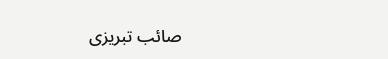صائب تبریزی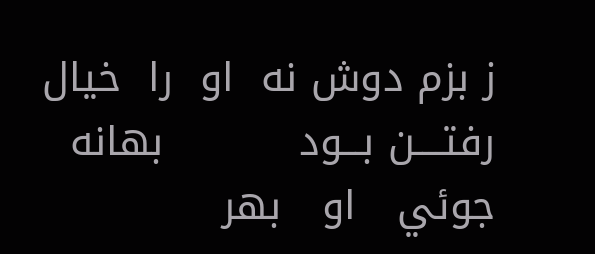ز بزم دوش نه  او  را  خيال  رفتــــن بـــود          بهانه  جوئي   او   بهر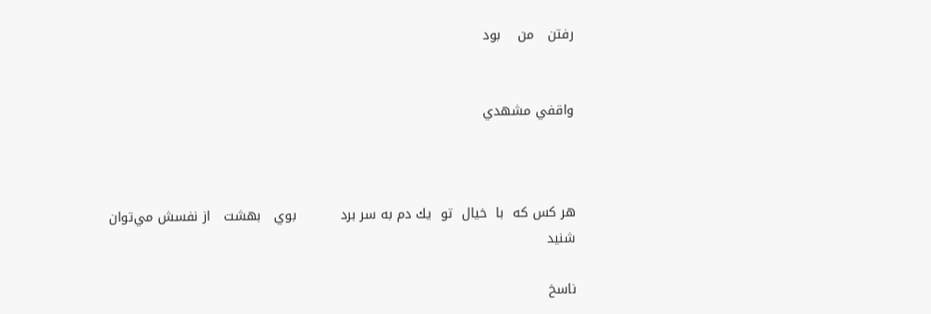رفتن   من    بود


واقفي مشهدي



هر كس كه  با  خيال  تو  يك دم به سر برد          بوي   بهشت   از نفسش مي‌توان شنيد

ناسخ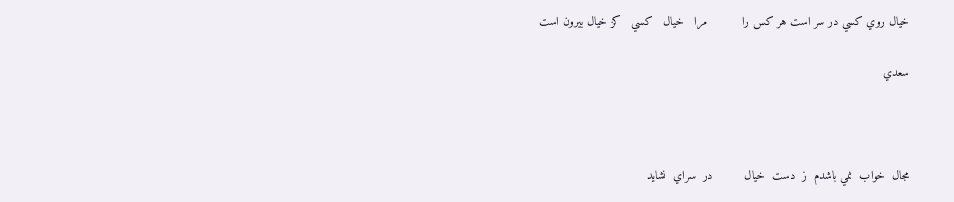خيال روي كسي در سر است هر كس را          مرا   خيال   كسي   كز خيال بيرون است

سعدي



مجال  خواب  نمي باشدم  ز  دست  خيال         در  سراي  نشايد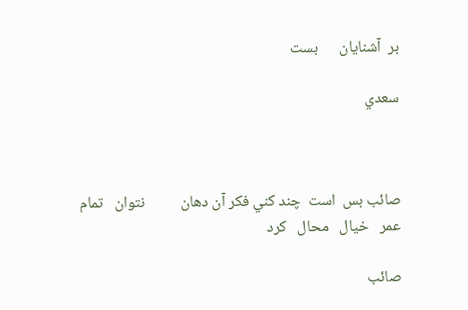بر  آشنايان      بست

سعدي



صائب بس  است  چند كني فكر آن دهان          نتوان   تمام    عمر   خيال   محال   كرد

صائب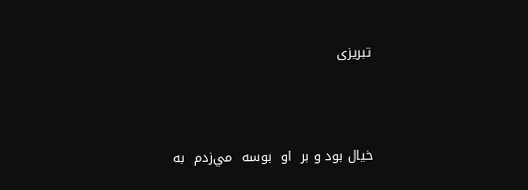تبریزی



خيال بود و بر  او  بوسه  مي‌زدم  به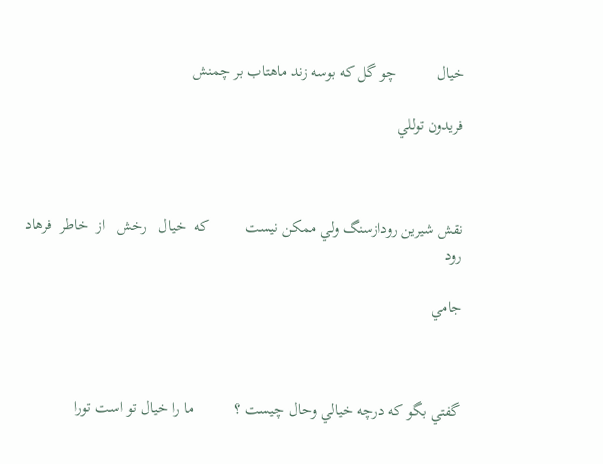خيال          چو گل كه بوسه زند ماهتاب بر چمنش

فريدون توللي



نقش شيرين رودازسنگ ولي ممكن نيست         كه  خيال   رخش   از  خاطر  فرهاد رود

جامي



گفتي بگو كه درچه خيالي وحال چيست ؟          ما را خيال تو است تورا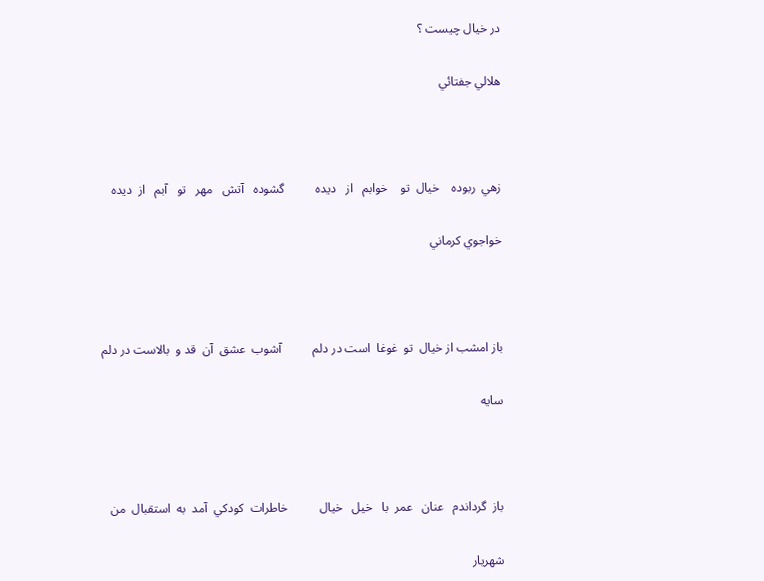در خيال چيست ؟

هلالي جفتائي



زهي  ربوده    خيال  تو    خوابم   از   ديده          گشوده   آتش   مهر   تو   آبم   از  ديده

خواجوي كرماني



باز امشب از خيال  تو  غوغا  است در دلم          آشوب  عشق  آن  قد و  بالاست در دلم

سايه



باز  گرداندم   عنان   عمر  با   خيل   خيال          خاطرات  كودكي  آمد  به  استقبال  من

شهريار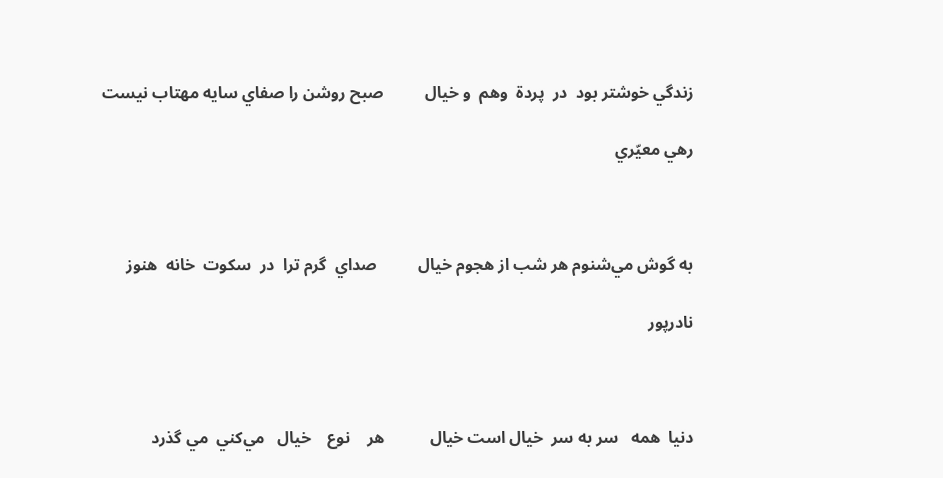زندگي خوشتر بود  در  پردة  وهم  و خيال          صبح روشن را صفاي سايه مهتاب نيست

رهي معيّري



به گوش مي‌شنوم هر شب از هجوم خيال          صداي  گرم ترا  در  سكوت  خانه  هنوز

نادرپور



دنيا  همه   سر به سر  خيال است خيال           هر    نوع    خيال   مي‌كني  مي‌ گذرد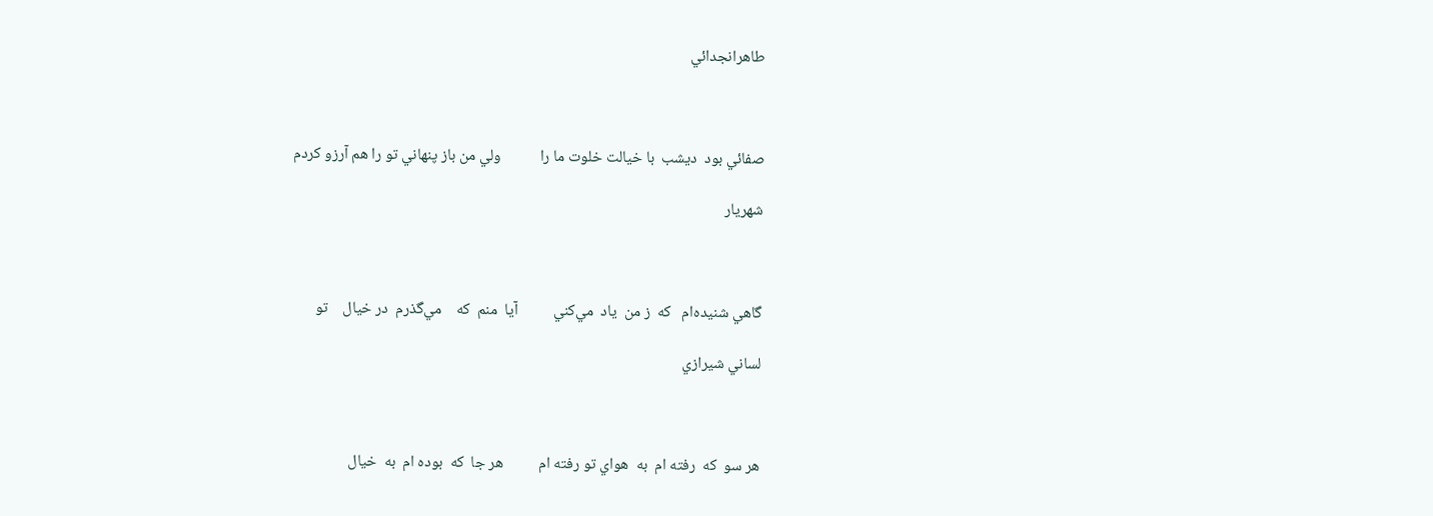طاهرانجدائي



صفائي بود  ديشب  با خيالت خلوت ما را           ولي من باز پنهاني تو را هم آرزو كردم

شهريار



گاهي شنيده‌ام   كه  ز من  ياد  مي‌كني          آيا  منم  كه    مي‌گذرم  در خيال    تو

لساني شيرازي



هر سو  كه  رفته ام  به  هواي تو رفته ام          هر جا  كه  بوده ام  به  خيال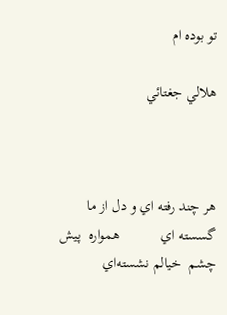تو بوده ام

هلالي جغتائي



هر چند رفته اي و دل از ما گسسته اي           همواره  پيش  چشم  خيالم نشسته‌اي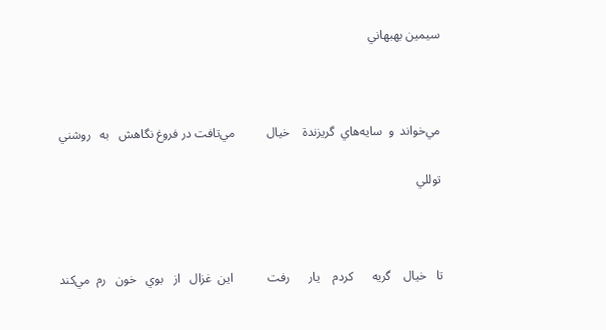سيمين بهبهاني



مي‌خواند  و  سايه‌هاي  گريزندة    خيال          مي‌تافت در فروغ نگاهش   به   روشني

توللي



تا   خيال    گريه      كردم    يار      رفت           اين  غزال   از   بوي   خون   رم  مي‌كند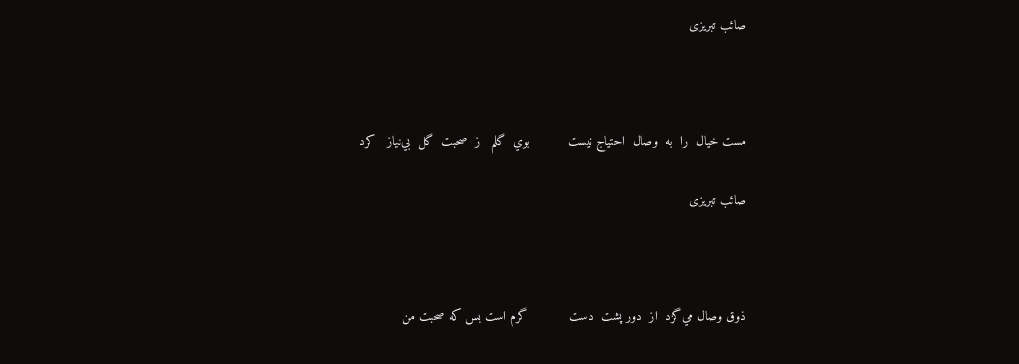صائب تبریزی‌



مست خيال  را  به  وصال  احتياج نيست          بوي  گلم   ز  صحبت  گل  بي‌نياز   كرد

صائب تبریزی‌



ذوق وصال مي‌گزد  از  دور پشت  دست           گرم است بس كه صحبت من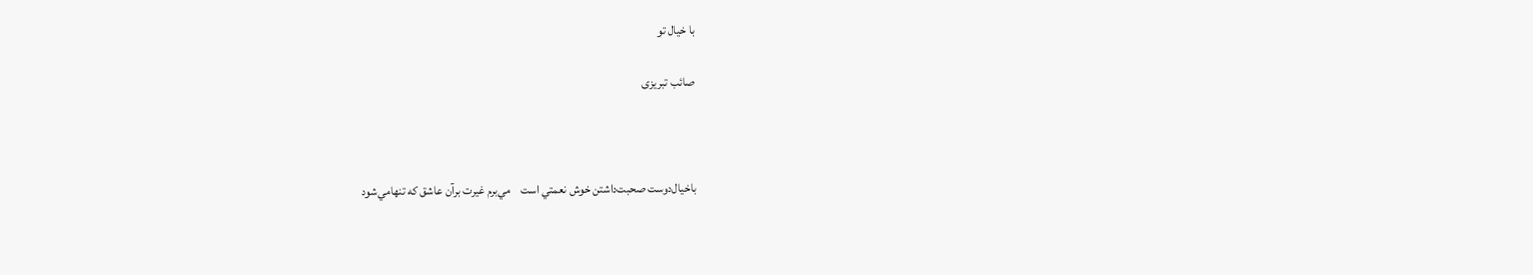با خيال تو

صائب تبریزی‌



باخيال‌دوست صحبت‌داشتن خوش نعمتي است    مي‌برم غيرت برآن عاشق كه تنهامي‌شود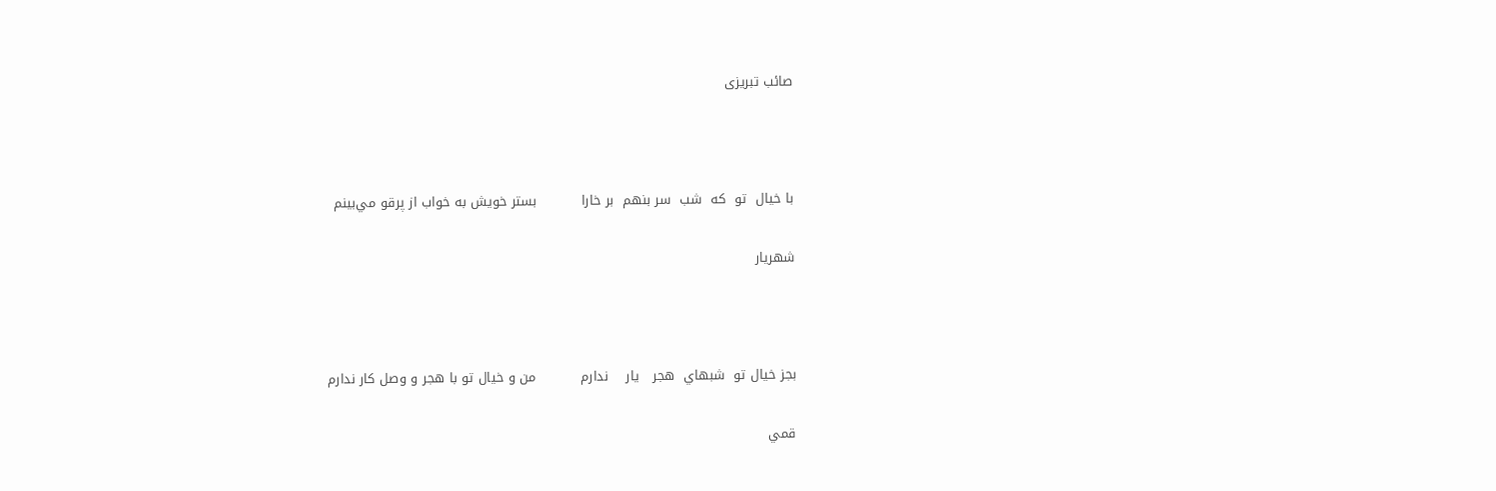صائب تبریزی‌



با خيال  تو  كه  شب  سر بنهم  بر خارا          بستر خويش به خواب از پرقو مي‌بينم

شهريار



بجز خيال تو  شبهاي  هجر   يار    ندارم          من و خيال تو با هجر و وصل كار ندارم

قمي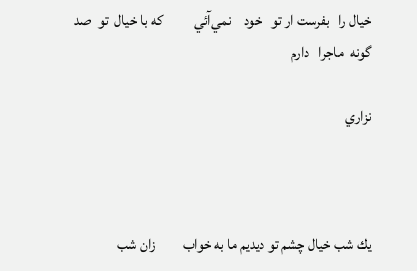خيال را   بفرست ار تو   خود    نمي‌آئي          كه با خيال  تو  صد گونه  ماجرا   دارم

نزاري



يك شب خيال چشم تو ديديم ما به خواب         زان شب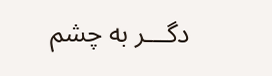دگـــر به چشم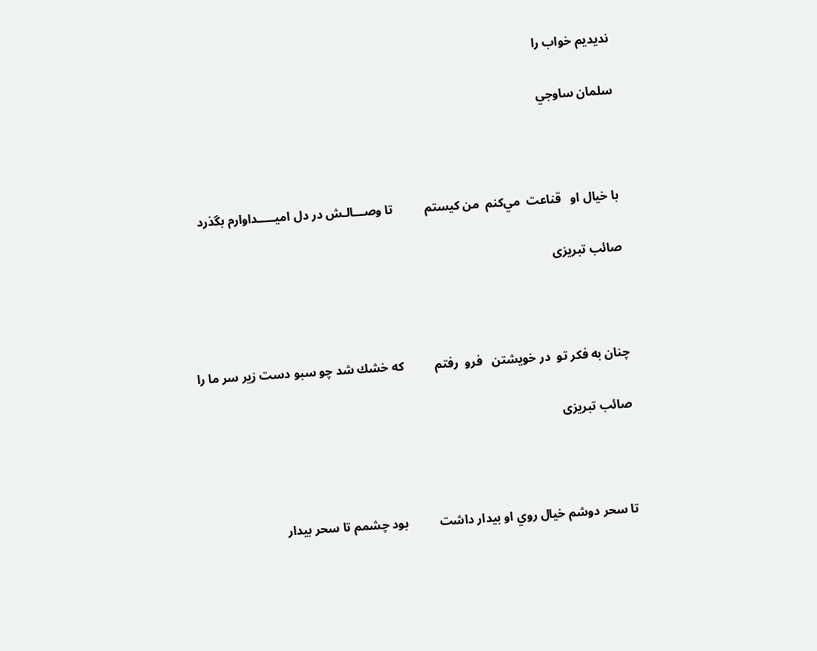نديديم خواب را

سلمان ساوجي



با خيال او   قناعت  مي‌كنم  من كيستم          تا وصـــالـش در دل اميـــــداوارم بگذرد

صائب تبریزی



چنان به فكر تو  در خويشتن   فرو  رفتم          كه خشك شد چو سبو دست زير سر ما را

صائب تبریزی



تا سحر دوشم خيال روي او بيدار داشت          بود چشمم تا سحر بيدار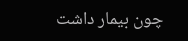چون بيمار داشت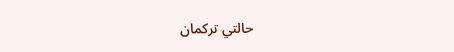حالتي تركمان